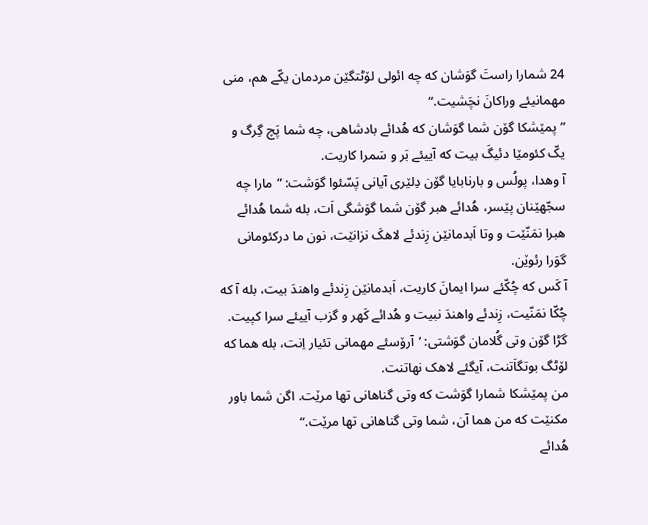24 شمارا راستَ گوَشان که چه ائولی لۆٹتگێن مردمان یکّے هم، منی مهمانیئے وراکانَ نچَشیت.“
”پمێشکا گۆن شما گوَشان که هُدائے بادشاهی، چه شما پَچ گِرگ و یکّ کئومێا دئیگَ بیت که آییئے بَر و سَمرا کاریت.
آ وهدا، پولُس و بارنابایا گۆن دِلێری آیانی پَسّئوا گوَشت: ”مارا چه سجّهێنان پێسر، هُدائے هبر گۆن شما گوَشگی اَت، بله شما هُدائے هبرا نمَنّێت و وتا اَبدمانێن زِندئے لاهکَ نزانێت، نون ما درکئومانی گوَرا رئوێن.
آ کَس که چُکّئے سرا ایمانَ کاریت، اَبدمانێن زِندئے واهندَ بیت، بله آ که چُکّا نمَنّیت، زِندئے واهندَ نبیت و هُدائے کَهر و گزب آییئے سرا کپیت.
گڑا گۆن وتی گُلامان گوَشتی: ’آرۆسئے مهمانی تئیار اِنت، بله هما که لۆٹگ بوتگاَتنت، آیگئے لاهک نهاتنت.
من پمێشکا شمارا گوَشت که وتی گناهانی تها مرێت. اگن شما باور مکنێت که من هما آن، شما وتی گناهانی تها مرێت.“
هُدائے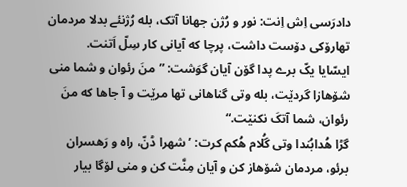دادرَسی اِش اِنت: نور و رُژن جهانا آتک، بله رُژنئے بدلا مردمان تهارۆکی دۆست داشت، پرچا که آیانی کار سِلّ اَتنت.
ایسّایا یکّ برے پدا گۆن آیان گوَشت: ”منَ رئوان و شما منی شۆهازا گردێت، بله وتی گناهانی تها مرێت و آ جاها که منَ رئوان، شما آتکَ نکنێت.“
گڑا هُدابُندا وتی گُلام هُکم کرت: ’شهرا ڈنّ، راه و رَهسران برئو، مردمان شۆهاز کن و آیان مِنَّت کن و منی لۆگا بیار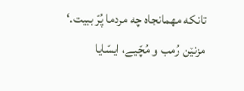تانکه مهمانجاه چه مردما پُرّ ببیت.‘
مزنێن رُمب و مُچّیے، ایسّایا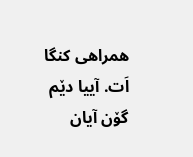همراهی کنگا اَت. آییا دێم گۆن آیان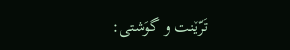تَرّێنت و گوَشتی: